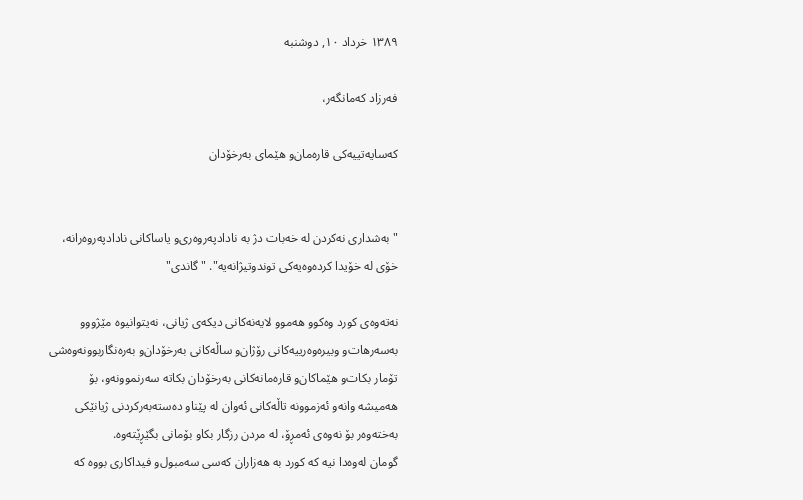۱۳۸۹ خرداد ۱۰, دوشنبه

فه‌رزاد كه‌مانگه‌ر،

كه‌سایه‌تییه‌كی‌ قاره‌مان‌و هێمای‌ به‌رخۆدان


"به‌شداری‌ نه‌كردن له‌ خه‌بات دژ به‌ نادادپه‌روه‌ری‌‌و یاساكانی‌ نادادپه‌روه‌رانه‌، خۆی‌ له‌ خۆیدا كرده‌وه‌یه‌كی‌ توند‌وتیژانه‌یه‌". "گاندی‌"

نه‌ته‌وه‌ی‌ كورد وه‌كوو هه‌موو لایه‌نه‌كانی‌ دیكه‌ی‌ ژیانی‌، نه‌یتوانیوه‌ مێژوو‌و به‌سه‌رهات‌و ‌وبیره‌وه‌رییه‌كانی‌ رۆژان‌و ساڵه‌كانی‌ به‌رخۆدان‌و به‌ره‌نگاربوونه‌وه‌شی‌ تۆمار بكات‌و هێماكان‌و قاره‌مانه‌كانی‌ به‌رخۆدان بكاته‌ سه‌رنموونه‌‌و، بۆ هه‌میشه‌ وانه‌‌و ئه‌زموونه‌ تاڵه‌كانی‌ ئه‌وان له‌ پێناو ده‌سته‌به‌ركردنی‌ ژیانێكی‌ به‌خته‌وه‌ر بۆ نه‌وه‌ی‌ ئه‌مڕۆ، له‌ مردن رزگار بكا‌و بۆمانی‌ بگێڕێته‌وه‌.
گومان له‌وه‌دا نیه‌ كه‌ كورد به‌ هه‌زاران كه‌سی‌ سه‌مبول‌و فیداكاری‌ بووه‌ كه‌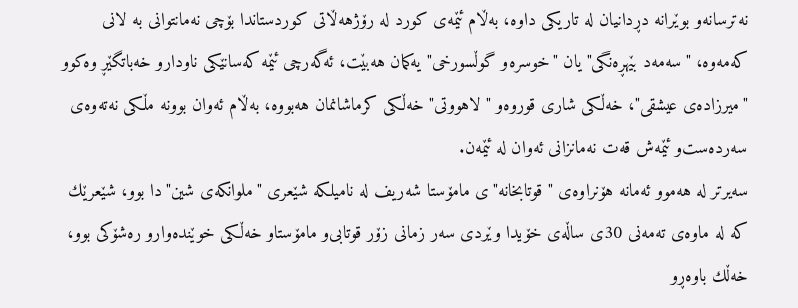نه‌ترسانه‌‌و بوێرانه‌ دڕدانیان له‌ تاریكی‌ داوه‌، به‌ڵام ئێمه‌ی‌ كورد له‌ رۆژهه‌ڵاتی‌ كوردستاندا بۆچی‌ نه‌مانتوانی‌ به‌ لانی‌ كه‌مه‌وه‌، "سه‌مه‌د بێهڕه‌نگی‌" یان "خوسره‌و گوڵسورخی‌"یه‌كمان هه‌بێت، ئه‌گه‌رچی‌ ئێمه‌ كه‌سانێكی‌ ناودارو خه‌باتگێڕ وه‌كوو "میرزاده‌ی‌ عیشقی‌"، خه‌ڵكی‌ شاری‌ قوروه‌‌و "لاهووتی‌" خه‌ڵكی‌ كرماشانمان هه‌بووه‌، به‌ڵام ئه‌وان بوونه‌ مڵكی‌ نه‌ته‌وه‌ی‌ سه‌رده‌ست‌و ئێمه‌ش قه‌ت نه‌مانزانی‌ ئه‌وان له‌ ئێمه‌ن.
سه‌یرتر له‌ هه‌موو ئه‌مانه‌ هۆنراوه‌ی‌ "قوتابخانه‌"ی‌ مامۆستا شه‌ریف له‌ نامیلكه‌ شێعری‌ "ملوانكه‌ی‌ شین"دا بوو، شێعرێك كه‌ له‌ ماوه‌ی‌ ته‌مه‌نی‌ 30ی‌ ساڵه‌ی‌ خۆیدا وێردی‌ سه‌ر زمانی‌ زۆر قوتابی‌‌و مامۆستا‌و خه‌ڵكی‌ خوێنده‌وار‌و ره‌شۆكی‌ بوو، خه‌ڵك باوه‌ڕ‌و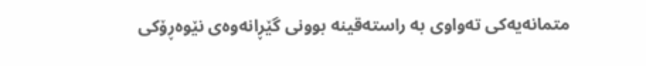متمانه‌یه‌كی‌ ته‌واوی‌ به‌ راسته‌قینه‌ بوونی‌ گێڕانه‌وه‌ی‌ نێوه‌ڕۆكی‌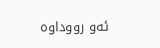ئه‌و رووداوه‌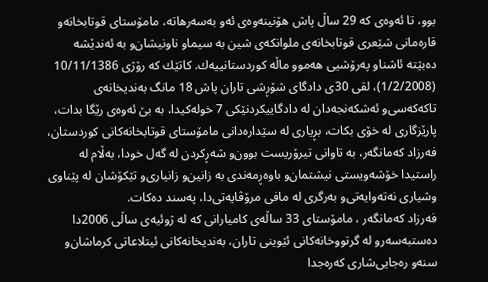بوو، تا ئه‌وه‌ی‌ كه‌ 29 ساڵ‌ پاش هۆنینه‌وه‌ی‌ ئه‌و به‌سه‌رهاته‌، مامۆستای‌ قوتابخانه‌‌و قاره‌مانی‌ شێعری‌ قوتابخانه‌ی‌ ملوانكه‌ی‌ شین به‌ سیما‌و ناونیشان‌و به‌ ئه‌ندێشه‌ ده‌بێته‌ ئاشنا‌و په‌رۆشیی‌ هه‌موو ماڵه‌ كوردستانییه‌ك. كاتێك كه‌ رۆژی‌ 10/11/1386 (1/2/2008)، لقی‌ 30ی‌ دادگای‌ شۆڕشی‌ تاران پاش 18 مانگ به‌ندیخانه‌ی‌ تاكه‌كه‌سی‌‌و ئه‌شكه‌نجه‌دان له‌ دادگاییكردنێكی‌ 7 خوله‌كیدا، به‌ بێ‌ ئه‌وه‌ی‌ رێگا بدات، پارێزگاری‌ له‌ خۆی‌ بكات، بڕیاری‌ له‌ سێداره‌دانی‌ مامۆستای‌ قوتابخانه‌كانی‌ كوردستان، فه‌رزاد كه‌مانگه‌ر، به‌ تاوانی‌ تیرۆریست بوون‌و شه‌ڕكردن له‌ گه‌ل خودا، به‌ڵام له‌ راستیدا خۆشه‌ویستی‌ نیشتمان‌و باوه‌ڕمه‌ندی‌ به‌ زانین‌و زانیاری‌‌و تێكۆشان له‌ پێناوی‌ وشیاری‌ نه‌ته‌وایه‌تی‌‌و به‌رگری‌ له‌ مافی‌ مرۆڤایه‌تی‌دا، په‌سند ده‌كات.
فه‌رزاد كه‌مانگه‌ر ، مامۆستای‌ 33 ساڵه‌ی‌ كامیارانی‌ كه‌ له‌ ژوئیه‌ی‌ ساڵی‌ 2006دا ده‌ستبه‌سه‌ر‌و له‌ گرتووخانه‌كانی‌ ئێوینی‌ تاران، به‌ندیخانه‌كانی‌ ئیتلاعاتی‌ كرماشان‌و سنه‌‌و ره‌جایی‌شاری‌ كه‌ره‌جدا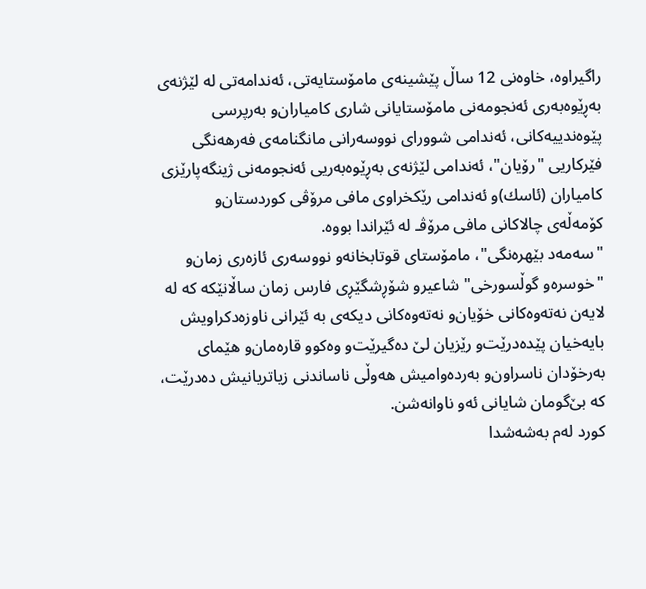راگیراوه‌، خاوه‌نی‌ 12 ساڵ‌ پێشینه‌ی‌ مامۆستایه‌تی‌، ئه‌ندامه‌تی‌ له‌ لێژنه‌ی‌ به‌ڕێوه‌به‌ری‌ ئه‌نجومه‌نی‌ مامۆستایانی‌ شاری‌ كامیاران‌و به‌رپرسی‌ پێوه‌ندییه‌كانی‌، ئه‌ندامی‌ شوورای‌ نووسه‌رانی‌ مانگنامه‌ی‌ فه‌رهه‌نگی‌ فێركاریی‌ "رۆیان"، ئه‌ندامی‌ لێژنه‌ی‌ به‌ڕێوه‌به‌ریی‌ ئه‌نجومه‌نی‌ ژینگه‌پارێزی‌ كامیاران (ئاسك)و ئه‌ندامی‌ رێكخراوی‌ مافی‌ مرۆڤی‌ كوردستان‌و كۆمه‌ڵه‌ی‌ چالاكانی‌ مافی‌ مرۆڤـ له‌ ئێراندا بووه‌.
"سه‌مه‌د بێهره‌نگی‌"، مامۆستای‌ قوتابخانه‌‌و نووسه‌ری‌ ئازه‌ری‌ زمان‌و "خوسره‌و گوڵسورخی‌" شاعیر‌و شۆڕشگێڕی‌ فارس زمان ساڵانێكه‌ كه‌ له‌ لایه‌ن نه‌ته‌وه‌كانی‌ خۆیان‌و نه‌ته‌وه‌كانی‌ دیكه‌ی‌ به‌ ئێرانی‌ ناوزه‌دكراویش بایه‌خیان پێده‌درێت‌و رێزیان لێ‌ ده‌گیرێت‌و وه‌كوو قاره‌مان‌و هێمای‌ به‌رخۆدان ناسراون‌و به‌رده‌وامیش هه‌وڵی‌ ناساندنی‌ زیاتریانیش ده‌درێت، كه‌ بێ‌گومان شایانی‌ ئه‌و ناوانه‌شن.
كورد له‌م به‌شه‌شدا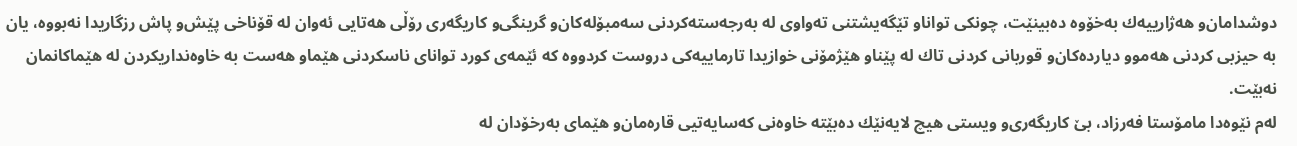دوشدامان‌و هه‌ژارییه‌ك به‌خۆوه‌ ده‌بینێت، چونكی‌ توانا‌و تێگه‌یشتنی‌ ته‌واوی‌ له‌ به‌رجه‌سته‌كردنی‌ سه‌مبۆله‌كان‌و گرینگی‌‌و كاریگه‌ری‌ رۆڵی‌ هه‌تایی‌ ئه‌وان له‌ قۆناخی‌ پێش‌و پاش رزگاریدا نه‌بووه‌، یان به‌ حیزبی‌ كردنی‌ هه‌موو دیارده‌كان‌و قوربانی‌ كردنی‌ تاك له‌ پێناو هێژمۆنی‌ خوازیدا تارماییه‌كی‌ دروست كردووه‌ كه‌ ئێمه‌ی‌ كورد توانای‌ ناسكردنی‌ هێما‌و هه‌ست به‌ خاوه‌نداریكردن له‌ هێماكانمان نه‌بێت.
له‌م نێوه‌دا مامۆستا فه‌رزاد، بێ‌ كاریگه‌ری‌‌و ویستی‌ هیچ لایه‌نێك ده‌بێته‌ خاوه‌نی‌ كه‌سایه‌تیی‌ قاره‌مان‌و هێمای‌ به‌رخۆدان له‌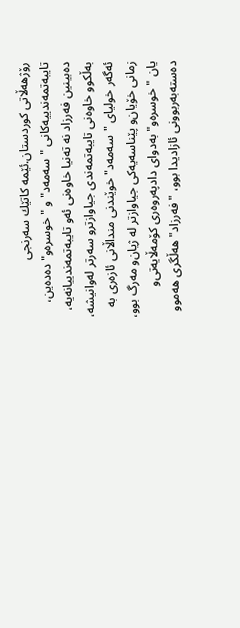رۆژهه‌ڵاتی‌ كوردستان.ئێمه‌ كاتێك سه‌رنجی‌ تایبه‌تمه‌ندییه‌كانی‌ "سه‌مه‌د"و "خوسره‌و" ده‌ده‌ین، ده‌بینین فه‌رزاد نه‌ ته‌نیا خاوه‌نی‌ ئه‌و تایبه‌تمه‌ندییانه‌یه‌، به‌ڵكوو خاوه‌نی‌ تایبه‌تمه‌ندی‌ جیاوازتر‌و سه‌رتر له‌وانیشه‌، ئه‌گه‌ر خولیای‌ "سه‌مه‌د" خوێندنی‌ منداڵانی‌ ئازه‌ری‌ به‌ زمانی‌ خۆیان‌و پێناسه‌یه‌كی‌ جیاوازتر له‌ ژیان‌و مه‌رگ بوو، یان "خوسره‌و" به‌دوای‌ دادپه‌روه‌ری‌ كۆمه‌ڵایه‌تی‌‌و ده‌سته‌به‌ربوونی‌ ئازادیدا بوو، "فه‌رزاد" هه‌ڵگری‌ هه‌موو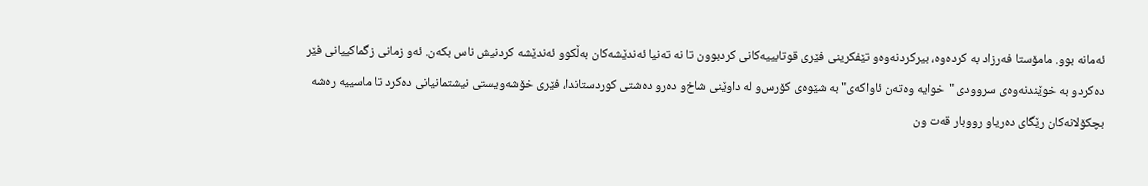ئه‌مانه‌ بوو. مامۆستا فه‌رزاد به‌ كرده‌وه‌، بیركردنه‌وه‌‌و تێفكرینی‌ فێری‌ قوتابییه‌كانی‌ كردبوون تا نه‌ ته‌نیا ئه‌ندێشه‌كان به‌ڵكوو ئه‌ندێشه‌ كردنیش ناس بكه‌ن. ئه‌و زمانی‌ زگماكییانی‌ فێر ده‌كرد‌و به‌ خوێندنه‌وه‌ی‌ سروودی‌ "خوایه‌ وه‌ته‌ن ئاواكه‌ی‌" به‌ شێوه‌ی‌ كۆرس‌و له‌ داوێنی‌ شاخ‌و ده‌رو ده‌شتی‌ كوردستاندا، فێری‌ خۆشه‌ویستی‌ نیشتمانیانی‌ ده‌كرد تا ماسییه‌ ره‌شه‌ بچكۆلانه‌كان رێگای‌ ده‌ریا‌و رووبار قه‌ت ون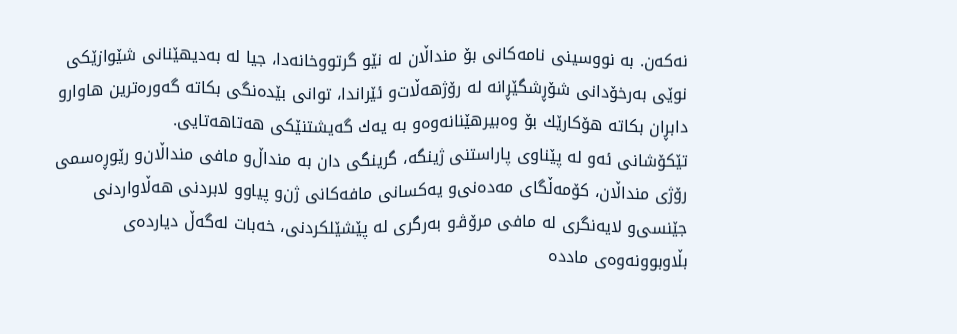نه‌كه‌ن. به‌ نووسینی‌ نامه‌كانی‌ بۆ منداڵان له‌ نێو گرتووخانه‌دا، جیا له‌ به‌دیهێنانی‌ شێوازێكی‌ نوێی‌ به‌رخۆدانی‌ شۆڕشگێڕانه‌ له‌ رۆژهه‌ڵات‌و ئێراندا، توانی‌ بێده‌نگی‌ بكاته‌ گه‌وره‌ترین هاوار‌و دابڕان بكاته‌ هۆكارێك بۆ وه‌بیرهێنانه‌وه‌‌و به‌ یه‌ك گه‌یشتنێكی‌ هه‌تاهه‌تایی‌.
تێكۆشانی‌ ئه‌و له‌ پێناوی‌ پاراستنی‌ ژینگه‌، گرینگی‌ دان به‌ منداڵ‌‌و مافی‌ منداڵان‌و رێوڕه‌سمی‌ رۆژی‌ منداڵان، كۆمه‌ڵگای‌ مه‌ده‌نی‌‌و یه‌كسانی‌ مافه‌كانی‌ ژن‌و پیا‌و‌و لابردنی‌ هه‌ڵاواردنی‌ جێنسی‌‌و لایه‌نگری‌ له‌ مافی‌ مرۆڤـ‌و به‌رگری‌ له‌ پێشێلكردنی‌، خه‌بات له‌گه‌ڵ‌ دیارده‌ی‌ بڵاوبوونه‌وه‌ی‌ مادده‌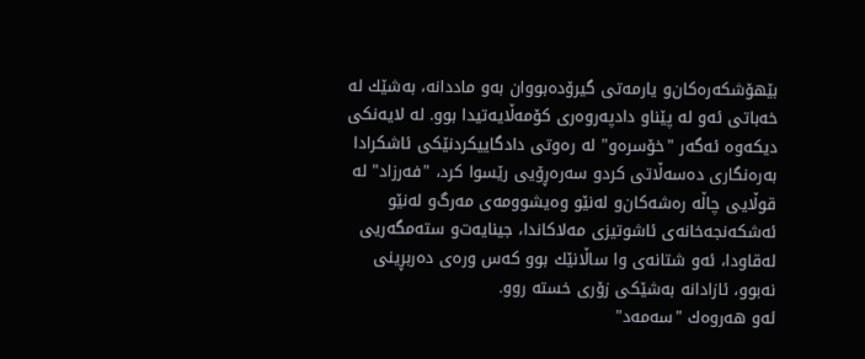بێهۆشكه‌ره‌كان‌و یارمه‌تی‌ گیرۆده‌بووان به‌و ماددانه‌، به‌شێك له‌ خه‌باتی‌ ئه‌و له‌ پێناو دادپه‌روه‌ری‌ كۆمه‌ڵایه‌تیدا بوو. له‌ لایه‌نكی‌ دیكه‌وه‌ ئه‌گه‌ر "خۆسره‌و" له‌ ره‌وتی‌ دادگاییكردنێكی‌ ئاشكرادا به‌ره‌نگاری‌ ده‌سه‌ڵاتی‌ كرد‌و سه‌ره‌ڕۆیی‌ رێسوا كرد، "فه‌رزاد" له‌ قوڵایی‌ چاڵه‌ ره‌شه‌كان‌و له‌نێو وه‌یشوومه‌ی‌ مه‌رگ‌و له‌نێو ئه‌شكه‌نجه‌خانه‌ی‌ ئاشوتیزی‌ مه‌لاكاندا، جینایه‌ت‌و سته‌مگه‌ریی‌ له‌قاودا، ئه‌و شتانه‌ی‌ وا ساڵانێك بوو كه‌س وره‌ی‌ ده‌ربڕینی‌ نه‌بوو، ئازادانه‌ به‌شێكی‌ زۆری‌ خسته‌ روو.
ئه‌و هه‌روه‌ك "سه‌مه‌د"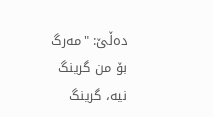ده‌ڵێ‌: "مه‌رگ بۆ من گرینگ نیه‌، گرینگ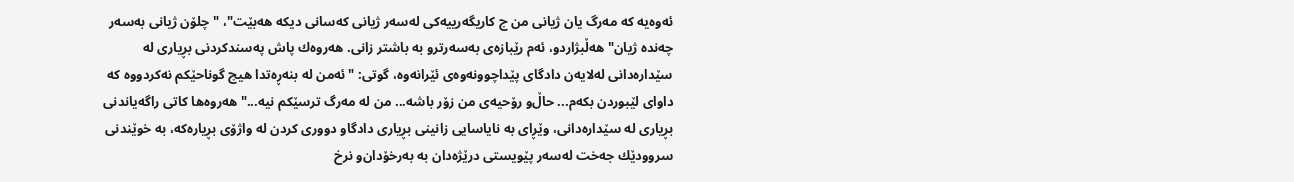ئه‌وه‌یه‌ كه‌ مه‌رگ یان ژیانی‌ من چ كاریگه‌رییه‌كی‌ له‌سه‌ر ژیانی‌ كه‌سانی‌ دیكه‌ هه‌بێت"، "چلۆن ژیانی‌ به‌سه‌ر چه‌نده‌ ژیان" هه‌ڵبژارد‌و، ئه‌م رێبازه‌ی‌ به‌سه‌رتر‌و به‌ باشتر زانی‌. هه‌روه‌ك پاش په‌سندكردنی‌ بڕیاری‌ له‌ سێداره‌دانی‌ له‌لایه‌ن دادگای‌ پێداچوونه‌وه‌ی‌ ئێرانه‌وه‌، گوتی‌: "ئه‌من له‌ بنه‌ڕه‌تدا هیچ گوناحێكم نه‌كردووه‌ كه‌ داوای‌ لێبوردن بكه‌م... حاڵ‌‌و رۆحیه‌ی‌ من زۆر باشه‌... من له‌ مه‌رگ ترسێكم نیه‌..." هه‌روه‌ها كاتی‌ راگه‌یاندنی‌ بڕیاری‌ له‌ سێداره‌دانی‌، وێڕای‌ به‌ نایاسایی‌ زانینی‌ بڕیاری‌ دادگا‌و دووری‌ كردن له‌ واژۆی‌ بڕیاره‌كه‌، به‌ خوێندنی‌ سروودێك جه‌خت له‌سه‌ر پێویستی‌ درێژه‌دان به‌ به‌رخۆدان‌و نرخ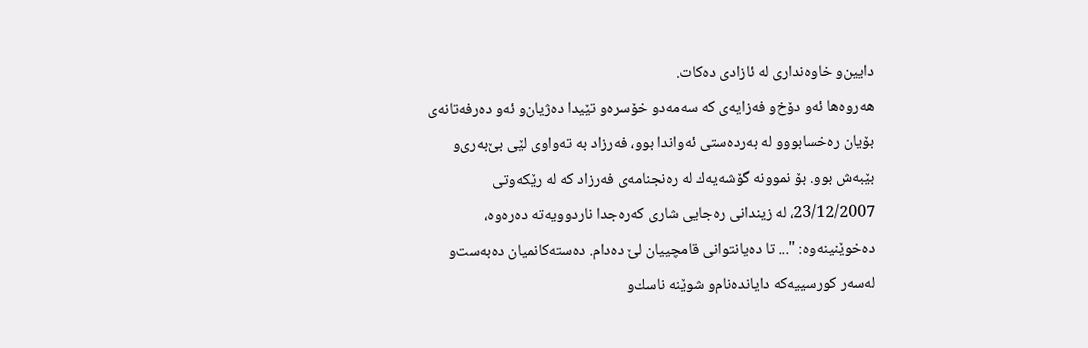دایین‌و خاوه‌نداری‌ له‌ ئازادی‌ ده‌كات.
هه‌روه‌ها ئه‌و دۆخ‌و فه‌زایه‌ی‌ كه‌ سه‌مه‌د‌و خۆسره‌و تێیدا ده‌ژیان‌و ئه‌و ده‌رفه‌تانه‌ی‌ بۆیان ره‌خسابوو‌و له‌ به‌رده‌ستی‌ ئه‌واندا بوو، فه‌رزاد به‌ ته‌واوی‌ لێی‌ بێ‌به‌ری‌‌و بێبه‌ش بوو. بۆ نموونه‌ گۆشه‌یه‌ك له‌ ره‌نجنامه‌ی‌ فه‌رزاد كه‌ له‌ رێكه‌وتی‌ 23/12/2007، له‌ زیندانی‌ ره‌جایی‌ شاری‌ كه‌ره‌جدا ناردوویه‌ته‌ ده‌ره‌وه‌، ده‌خوێنینه‌وه‌: "... تا ده‌یانتوانی‌ قامچییان لێ‌ ده‌دام. ده‌سته‌كانمیان ده‌به‌ست‌و له‌سه‌ر كورسییه‌كه‌ دایانده‌نام‌و شوێنه‌ ناسك‌و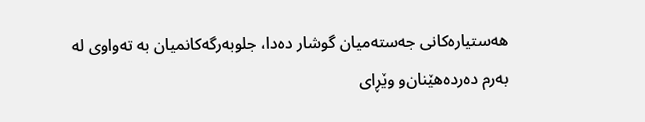هه‌ستیاره‌كانی‌ جه‌سته‌میان گوشار ده‌دا، جلوبه‌رگه‌كانمیان به‌ ته‌واوی‌ له‌ به‌رم ده‌رده‌هێنان‌و وێڕای‌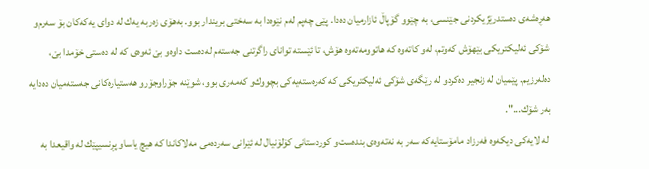هه‌ڕه‌شه‌ی‌ ده‌ستدرێژیكردنی‌ جێنسی‌، به‌ چێو‌و گۆپاڵ‌ ئازارمیان ده‌دا. پێی‌ چه‌پم له‌م نێوه‌دا به‌ سه‌ختی‌ بریندار بوو. به‌هۆی‌ زه‌ربه‌ یه‌ك له‌ دوای‌ یه‌كه‌كان بۆ سه‌رم‌و شۆكی‌ ئه‌لیكتریكی‌ بێهۆش كه‌وتم، له‌و كاته‌وه‌ كه‌ هاتوومه‌ته‌وه‌ هۆش، تا ئێسته‌ توانای‌ راگرتنی‌ جه‌سته‌م له‌ده‌ست داوه‌‌و بێ‌ ئه‌وه‌ی‌ كه‌ له‌ ده‌ستی‌ خۆمدا بێ‌، ده‌له‌رزیم. پێمیان له‌ زنجیر ده‌كرد‌و له‌ رێگه‌ی‌ شۆكی‌ ئه‌لیكتریكی‌ كه‌ كه‌ره‌سته‌یه‌كی‌ بچووك‌و كه‌مه‌ری‌ بوو، شوێنه‌ جۆراوجۆر‌و هه‌ستیاره‌كانی‌ جه‌سته‌میان ده‌دایه‌ به‌ر شۆك...".
 له‌ لایه‌كی‌ دیكه‌وه‌ فه‌رزاد مامۆستایه‌كه‌ سه‌ر به‌ نه‌ته‌وه‌ی‌ بنده‌ست‌و كوردستانی‌ كۆلۆنیال له‌ ئێرانی‌ سه‌رده‌می‌ مه‌لاكاندا كه‌ هیچ یاسا‌و پڕنسیپێك له‌ واقیعدا به‌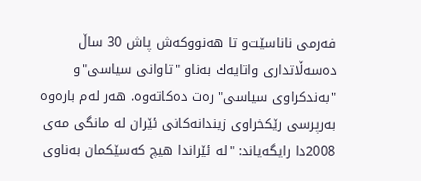فه‌رمی‌ ناناسێت‌و تا هه‌نووكه‌ش پاش 30 ساڵ‌ ده‌سه‌ڵاتداری‌ واتایه‌ك به‌ناو "تاوانی‌ سیاسی‌"و "به‌ندكراوی‌ سیاسی‌" ره‌ت ده‌كاته‌وه‌. هه‌ر له‌م باره‌وه‌ به‌رپرسی‌ رێكخراوی‌ زیندانه‌كانی‌ ئێران له‌ مانگی‌ مه‌ی‌ 2008دا رایگه‌یاند: "له‌ ئێراندا هیچ كه‌سێكمان به‌ناوی‌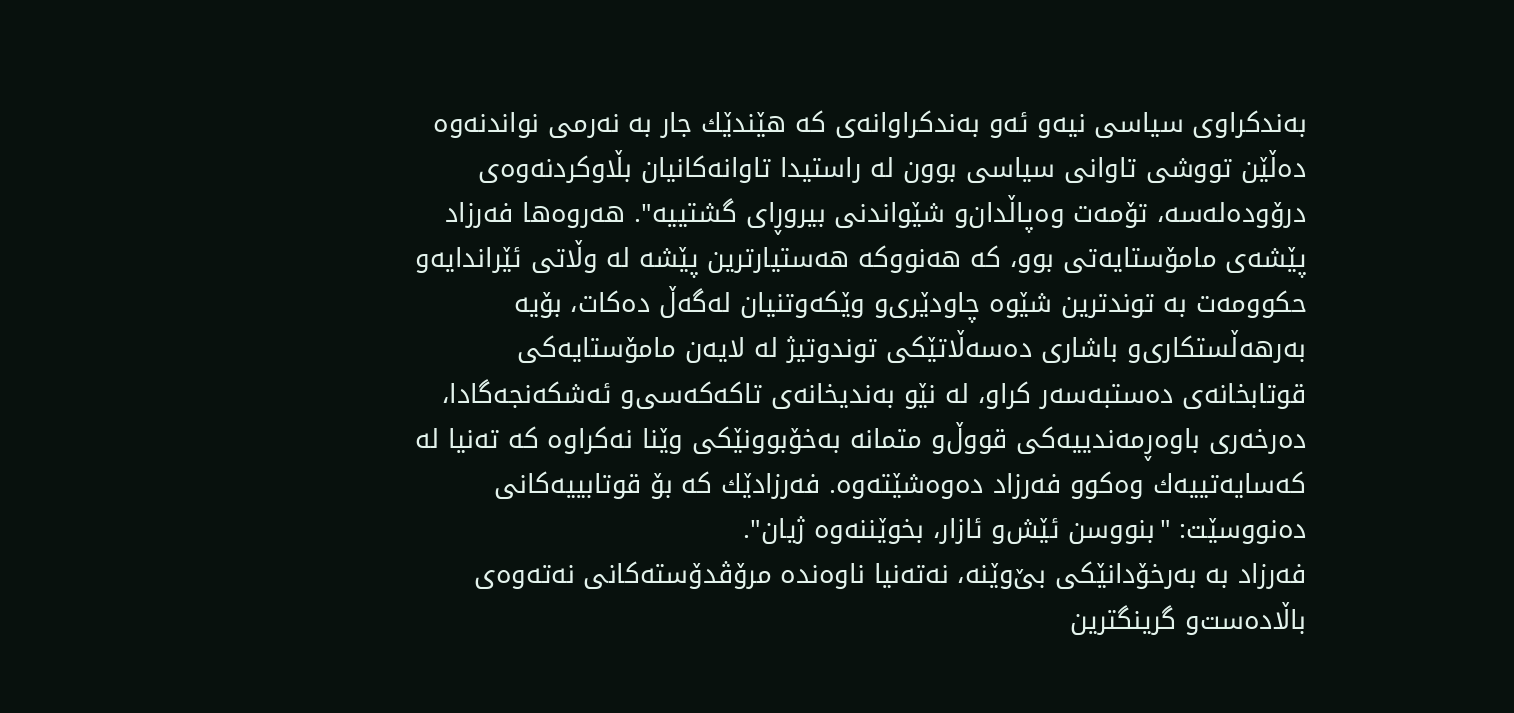به‌ندكراوی‌ سیاسی‌ نیه‌‌و ئه‌و به‌ندكراوانه‌ی‌ كه‌ هێندێك جار به‌ نه‌رمی‌ نواندنه‌وه‌ ده‌ڵێن تووشی‌ تاوانی‌ سیاسی‌ بوون له‌ راستیدا تاوانه‌كانیان بڵاوكردنه‌وه‌ی‌ درۆوده‌له‌سه‌، تۆمه‌ت وه‌پاڵدان‌و شێواندنی‌ بیروڕای‌ گشتییه‌". هه‌روه‌ها فه‌رزاد پێشه‌ی‌ مامۆستایه‌تی‌ بوو، كه‌ هه‌نووكه‌ هه‌ستیارترین پێشه‌ له‌ وڵاتی‌ ئێراندایه‌‌و حكوومه‌ت به‌ توندترین شێوه‌ چاودێری‌‌و وێكه‌وتنیان له‌گه‌ڵ‌ ده‌كات، بۆیه‌ به‌رهه‌ڵستكاری‌‌و باشاری‌ ده‌سه‌ڵاتێكی‌ توندوتیژ له‌ لایه‌ن مامۆستایه‌كی‌ قوتابخانه‌ی‌ ده‌ستبه‌سه‌ر كراو، له‌ نێو به‌ندیخانه‌ی‌ تاكه‌كه‌سی‌‌و ئه‌شكه‌نجه‌گادا، ده‌رخه‌ری‌ باوه‌ڕمه‌ندییه‌كی‌ قووڵ‌‌و متمانه‌ به‌خۆبوونێكی‌ وێنا نه‌كراوه‌ كه‌ ته‌نیا له‌ كه‌سایه‌تییه‌ك وه‌كوو فه‌رزاد ده‌وه‌شێته‌وه‌. فه‌رزادێك كه‌ بۆ قوتابییه‌كانی‌ ده‌نووسێت: "بنووسن ئێش‌و ئازار، بخوێننه‌وه‌ ژیان".
فه‌رزاد به‌ به‌رخۆدانێكی‌ بێ‌وێنه‌، نه‌ته‌نیا ناوه‌نده‌ مرۆڤدۆسته‌كانی‌ نه‌ته‌وه‌ی‌ باڵاده‌ست‌و گرینگترین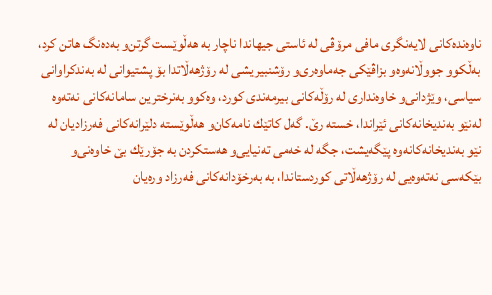ناوه‌نده‌كانی‌ لایه‌نگری‌ مافی‌ مرۆڤی‌ له‌ ئاستی‌ جیهاندا ناچار به‌ هه‌ڵوێست گرتن‌و به‌ده‌نگ هاتن كرد، به‌ڵكوو جووڵانه‌وه‌‌و بزاڤێكی‌ جه‌ماوه‌ری‌‌و رۆشنبیریشی‌ له‌ رۆژهه‌ڵاتدا بۆ پشتیوانی‌ له‌ به‌ندكراوانی‌ سیاسی‌، وێژدانی‌‌و خاوه‌نداری‌ له‌ رۆڵه‌كانی‌ بیرمه‌ندی‌ كورد، وه‌كوو به‌نرخترین سامانه‌كانی‌ نه‌ته‌وه‌ له‌نێو به‌ندیخانه‌كانی‌ ئێراندا، خسته‌ رێ‌. گه‌ل كاتێك نامه‌كان‌و هه‌ڵوێسته‌ دلێرانه‌كانی‌ فه‌رزادیان له‌ نێو به‌ندیخانه‌كانه‌وه‌ پێگه‌یشت، جگه‌ له‌ خه‌می‌ ته‌نیایی‌‌و هه‌ستكردن به‌ جۆرێك بێ‌ خاوه‌نی‌‌و بێكه‌سی‌ نه‌ته‌وه‌یی‌ له‌ رۆژهه‌ڵاتی‌ كوردستاندا، به‌ به‌رخۆدانه‌كانی‌ فه‌رزاد وره‌یان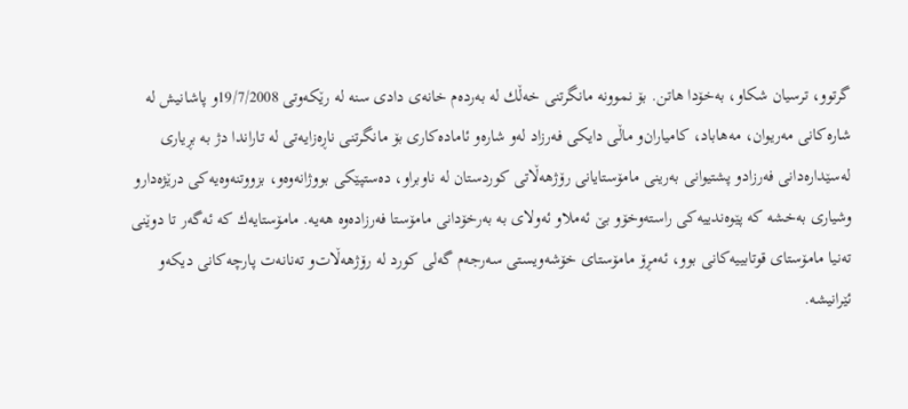گرتوو، ترسیان شكاو، به‌خۆدا هاتن. بۆ نموونه‌ مانگرتنی‌ خه‌ڵك له‌ به‌رده‌م خانه‌ی‌ دادی‌ سنه‌ له‌ رێكه‌وتی‌ 19/7/2008و پاشانیش له‌ شاره‌كانی‌ مه‌ریوان، مه‌هاباد، كامیاران‌و ماڵی‌ دایكی‌ فه‌رزاد له‌و شاره‌‌و ئاماده‌كاری‌ بۆ مانگرتنی‌ ناڕه‌زایه‌تی‌ له‌ تاراندا دژ به‌ بڕیاری‌ له‌سێداره‌دانی‌ فه‌رزاد‌و پشتیوانی‌ به‌رینی‌ مامۆستایانی‌ رۆژهه‌ڵاتی‌ كوردستان له‌ ناوبراو، ده‌ستپێكی‌ بووژانه‌وه‌‌و، بزووتنه‌وه‌یه‌كی‌ درێژه‌دارو وشیاری‌ به‌خشه‌ كه‌ پێوه‌ندییه‌كی‌ راسته‌وخۆ‌و بێ‌ ئه‌ملا‌و ئه‌ولای‌ به‌ به‌رخۆدانی‌ مامۆستا فه‌رزاده‌وه‌ هه‌یه‌. مامۆستایه‌ك كه‌ ئه‌گه‌ر تا دوێنی‌ ته‌نیا مامۆستای‌ قوتابییه‌كانی‌ بوو، ئه‌مڕۆ مامۆستای‌ خۆشه‌ویستی‌ سه‌رجه‌م گه‌لی‌ كورد له‌ رۆژهه‌ڵات‌و ته‌نانه‌ت پارچه‌كانی‌ دیكه‌‌و ئێرانیشه‌.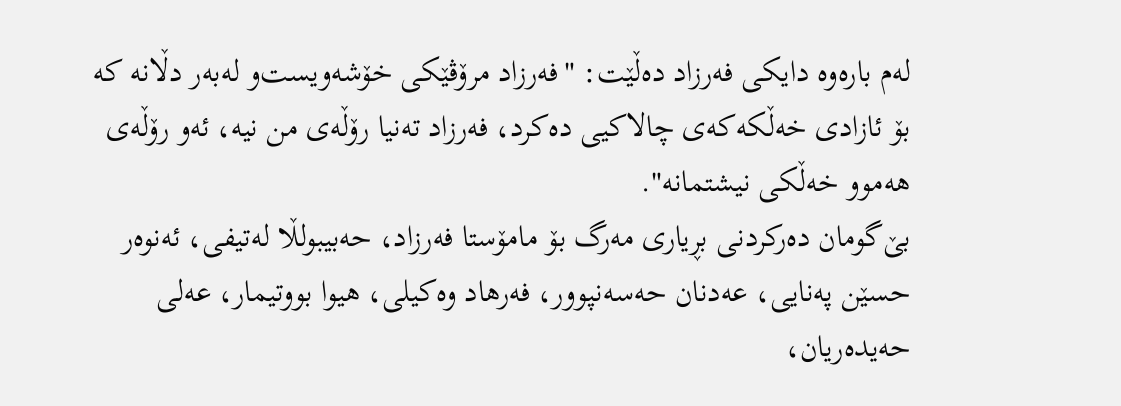له‌م باره‌وه‌ دایكی‌ فه‌رزاد ده‌ڵێت: "فه‌رزاد مرۆڤێكی‌ خۆشه‌ویست‌و له‌به‌ر دڵانه‌ كه‌ بۆ ئازادی‌ خه‌ڵكه‌كه‌ی‌ چالاكیی‌ ده‌كرد، فه‌رزاد ته‌نیا رۆڵه‌ی‌ من نیه‌، ئه‌و رۆڵه‌ی‌ هه‌موو خه‌ڵكی‌ نیشتمانه‌".
بێ‌گومان ده‌ركردنی‌ بڕیاری‌ مه‌رگ بۆ مامۆستا فه‌رزاد، حه‌بیبولڵا له‌تیفی‌، ئه‌نوه‌ر حسێن په‌نایی‌، عه‌دنان حه‌سه‌نپوور، فه‌رهاد وه‌كیلی‌، هیوا بووتیمار، عه‌لی‌ حه‌یده‌ریان،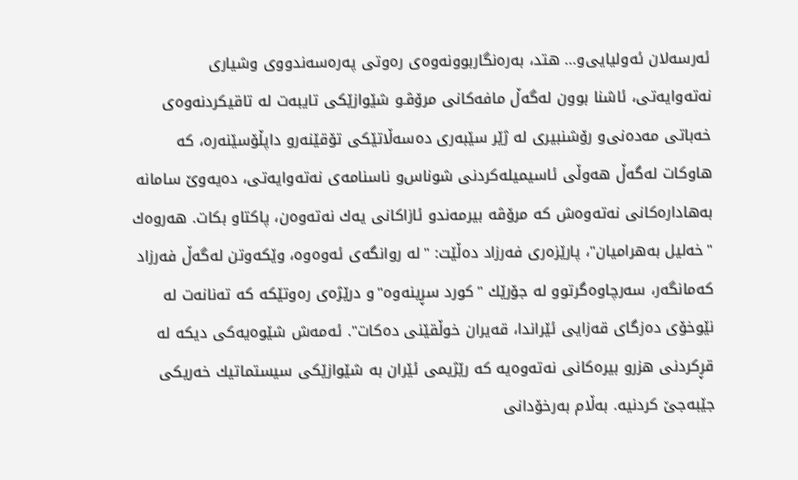ئه‌رسه‌لان ئه‌ولیایی‌‌و... هتد، به‌ره‌نگاربوونه‌وه‌ی‌ ره‌وتی‌ په‌ره‌سه‌ندووی‌ وشیاری‌ نه‌ته‌وایه‌تی‌، ئاشنا بوون له‌گه‌ڵ‌ مافه‌كانی‌ مرۆڤـ‌و شێوازێكی‌ تایبه‌ت له‌ تاقیكردنه‌وه‌ی‌ خه‌باتی‌ مه‌ده‌نی‌‌و رۆشنبیری‌ له‌ ژێر سێبه‌ری‌ ده‌سه‌ڵاتێكی‌ تۆقێنه‌ر‌و داپڵۆسێنه‌ره‌، كه‌ هاوكات له‌گه‌ڵ‌ هه‌وڵی‌ ئاسیمیله‌كردنی‌ شوناس‌و ناسنامه‌ی‌ نه‌ته‌وایه‌تی‌، ده‌یه‌وێ‌ سامانه‌ به‌هاداره‌كانی‌ نه‌ته‌وه‌ش كه‌ مرۆڤه‌ بیرمه‌ند‌و ئازاكانی‌ یه‌ك نه‌ته‌وه‌ن، پاكتاو بكات. هه‌روه‌ك "خه‌لیل به‌هرامیان"، پارێزه‌ری‌ فه‌رزاد ده‌ڵێت: "له‌ روانگه‌ی‌ ئه‌وه‌وه‌، وێكه‌وتن له‌گه‌ڵ‌ فه‌رزاد كه‌مانگه‌ر، سه‌رچاوه‌گرتوو له‌ جۆرێك "كورد سڕینه‌وه‌"و درێژه‌ی‌ ره‌وتێكه‌ كه‌ ته‌نانه‌ت له‌ نێوخۆی‌ ده‌زگای‌ قه‌زایی‌ ئێراندا، قه‌یران خوڵقێنی‌ ده‌كات". ئه‌مه‌ش شێوه‌یه‌كی‌ دیكه‌ له‌ قڕكردنی‌ هزرو بیره‌كانی‌ نه‌ته‌وه‌یه‌ كه‌ رێژیمی‌ ئێران به‌ شێوازێكی‌ سیستماتیك خه‌ریكی‌ جێبه‌جێ‌ كردنیه‌. به‌ڵام به‌رخۆدانی‌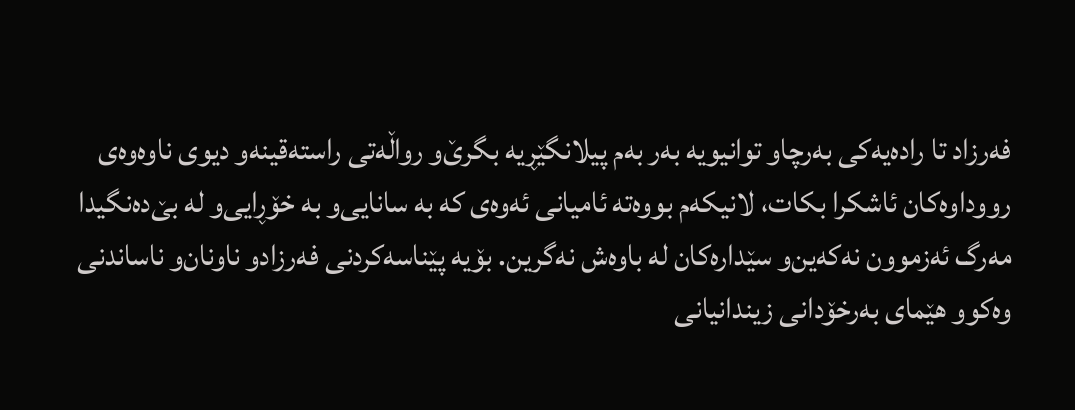فه‌رزاد تا راده‌یه‌كی‌ به‌رچاو توانیویه‌ به‌ر به‌م پیلانگێڕیه‌ بگرێ‌‌و رواڵه‌تی‌ راسته‌قینه‌‌و دیوی‌ ناوه‌وه‌ی‌ رووداوه‌كان ئاشكرا بكات، لانیكه‌م بووه‌ته‌ ئامیانی‌ ئه‌وه‌ی‌ كه‌ به‌ سانایی‌‌و به‌ خۆڕایی‌‌و له‌ بێ‌ده‌نگیدا مه‌رگ ئه‌زموون نه‌كه‌ین‌و سێداره‌كان له‌ باوه‌ش نه‌گرین. بۆیه‌ پێناسه‌كردنی‌ فه‌رزاد‌و ناونان‌و ناساندنی‌ وه‌كوو هێمای‌ به‌رخۆدانی‌ زیندانیانی‌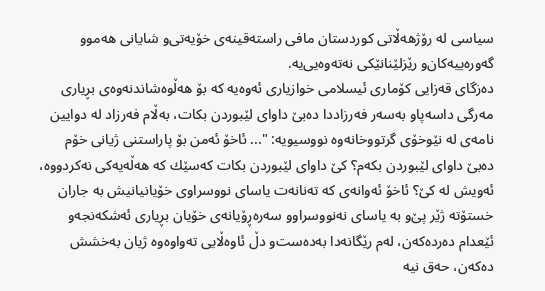سیاسی‌ له‌ رۆژهه‌ڵاتی‌ كوردستان مافی‌ راسته‌قینه‌ی‌ خۆیه‌تی‌‌و شایانی‌ هه‌موو گه‌وره‌ییه‌كان‌و رێزلێنانێكی‌ نه‌ته‌وه‌یی‌یه‌.
ده‌زگای‌ قه‌زایی‌ كۆماری‌ ئیسلامی‌ خوازیاری‌ ئه‌وه‌یه‌ كه‌ بۆ هه‌ڵوه‌شاندنه‌وه‌ی‌ بڕیاری‌ مه‌رگی‌ داسه‌پا‌و به‌سه‌ر فه‌رزاددا ده‌بێ‌ داوای‌ لێبوردن بكات، به‌ڵام فه‌رزاد له‌ دوایین نامه‌ی‌ له‌ نێوخۆی‌ گرتووخانه‌وه‌ نووسیویه‌: "... ئاخۆ ئه‌من بۆ پاراستنی‌ ژیانی‌ خۆم ده‌بێ‌ داوای‌ لێبوردن بكه‌م؟ كێ‌ داوای‌ لێبوردن بكات كه‌سێك كه‌ هه‌ڵه‌یه‌كی‌ نه‌كردووه‌، ئه‌ویش له‌ كێ‌؟ ئاخۆ ئه‌وانه‌ی‌ كه‌ ته‌نانه‌ت یاسای‌ نووسراوی‌ خۆیانیانیش به‌ جاران خستۆته‌ ژێر پێ‌‌و به‌ یاسای‌ نه‌نووسراو‌و سه‌ره‌ڕۆیانه‌ی‌ خۆیان بڕیاری‌ ئه‌شكه‌نجه‌‌و ئێعدام ده‌رده‌كه‌ن، له‌م رێگانه‌دا به‌ده‌ست‌و دڵ‌ ئاوه‌ڵایی‌ ته‌واوه‌وه‌ ژیان به‌خشش ده‌كه‌ن، حه‌ق نیه‌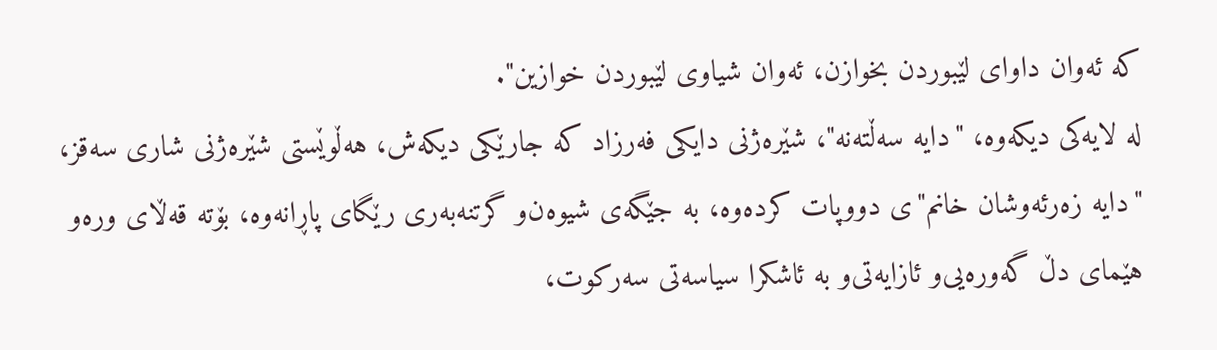كه‌ ئه‌وان داوای‌ لێبوردن بخوازن، ئه‌وان شیاوی‌ لێبوردن خوازین".
له‌ لایه‌كی‌ دیكه‌وه‌، "دایه‌ سه‌ڵته‌نه‌"، شێره‌ژنی‌ دایكی‌ فه‌رزاد كه‌ جارێكی‌ دیكه‌ش، هه‌ڵوێستی‌ شێره‌ژنی‌ شاری‌ سه‌قز، "دایه‌ زه‌رئه‌وشان خانم"ی‌ دووپات كرده‌وه‌، به‌ جێگه‌ی‌ شیوه‌ن‌و گرتنه‌به‌ری‌ رێگای‌ پاڕانه‌وه‌، بۆته‌ قه‌ڵای‌ وره‌‌و هێمای‌ دڵ‌ گه‌وره‌یی‌‌و ئازایه‌تی‌‌و به‌ ئاشكرا سیاسه‌تی‌ سه‌ركوت،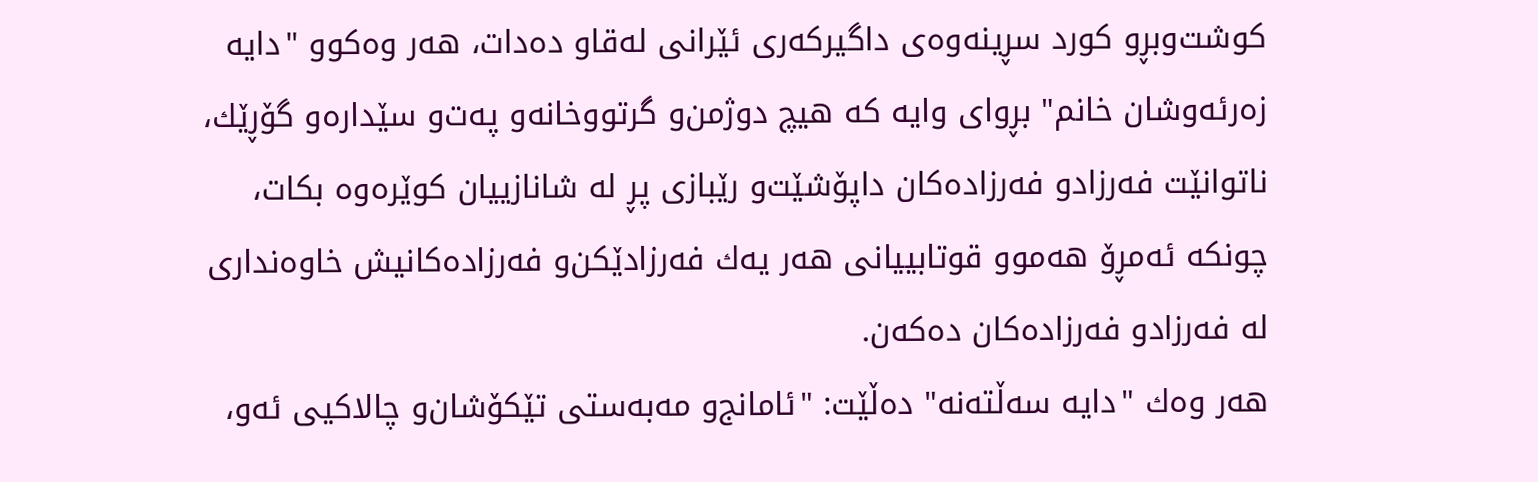كوشت‌وبڕو كورد سڕینه‌وه‌ی‌ داگیركه‌ری‌ ئێرانی‌ له‌قاو ده‌دات، هه‌ر وه‌كوو "دایه‌ زه‌رئه‌وشان خانم" بڕوای‌ وایه‌ كه‌ هیچ دوژمن‌و گرتووخانه‌‌و په‌ت‌و سێداره‌‌و گۆڕێك، ناتوانێت فه‌رزاد‌و فه‌رزاده‌كان داپۆشێت‌و رێبازی‌ پڕ له‌ شانازییان كوێره‌وه‌ بكات، چونكه‌ ئه‌مڕۆ هه‌موو قوتابییانی‌ هه‌ر یه‌ك فه‌رزادێكن‌و فه‌رزاده‌كانیش خاوه‌نداری‌ له‌ فه‌رزاد‌و فه‌رزاده‌كان ده‌كه‌ن.
هه‌ر وه‌ك "دایه‌ سه‌ڵته‌نه‌" ده‌ڵێت: "ئامانج‌و مه‌به‌ستی‌ تێكۆشان‌و چالاكیی‌ ئه‌و،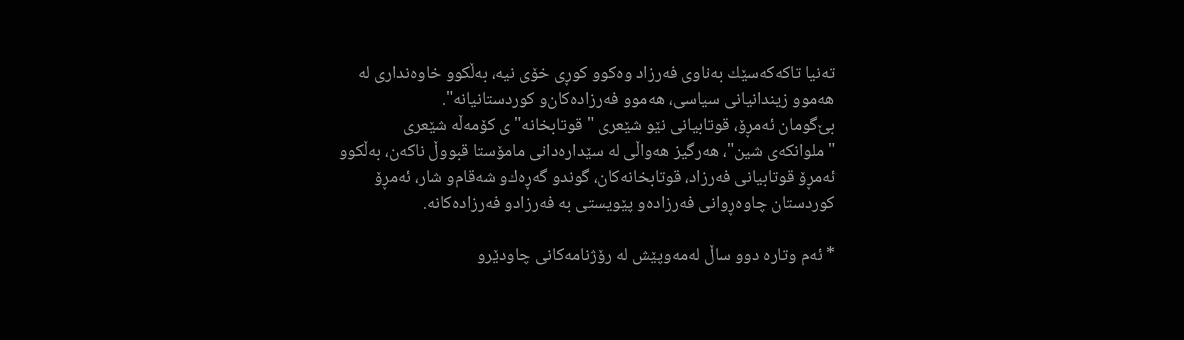ته‌نیا تاكه‌كه‌سێك به‌ناوی‌ فه‌رزاد وه‌كوو كوڕی‌ خۆی‌ نیه‌، به‌ڵكوو خاوه‌نداری‌ له‌ هه‌موو زیندانیانی‌ سیاسی‌، هه‌موو فه‌رزاده‌كان‌و كوردستانیانه‌".
بێ‌گومان ئه‌مڕۆ، قوتابیانی‌ نێو شێعری‌ "قوتابخانه‌"ی‌ كۆمه‌ڵه‌ شێعری‌ "ملوانكه‌ی‌ شین"، هه‌رگیز هه‌واڵی‌ له‌ سێداره‌دانی‌ مامۆستا قبووڵ‌ ناكه‌ن، به‌ڵكوو ئه‌مڕۆ قوتابیانی‌ فه‌رزاد، قوتابخانه‌كان، گوند‌و گه‌ڕه‌ك‌و شه‌قام‌و شار، ئه‌مڕۆ كوردستان چاوه‌ڕوانی‌ فه‌رزاده‌‌و پێویستی‌ به‌ فه‌رزاد‌و فه‌رزاده‌كانه‌.

* ئه‌م وتاره‌ دوو ساڵ له‌مه‌وپێش له‌ رۆژنامه‌كانی‌ چاودێرو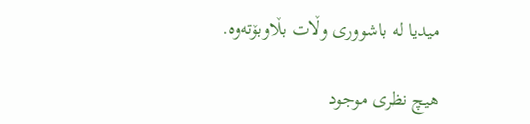میدیا له‌ باشووری‌ وڵات بڵاوبۆته‌وه‌.

هیچ نظری موجود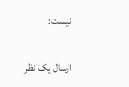نیست:

ارسال یک نظر